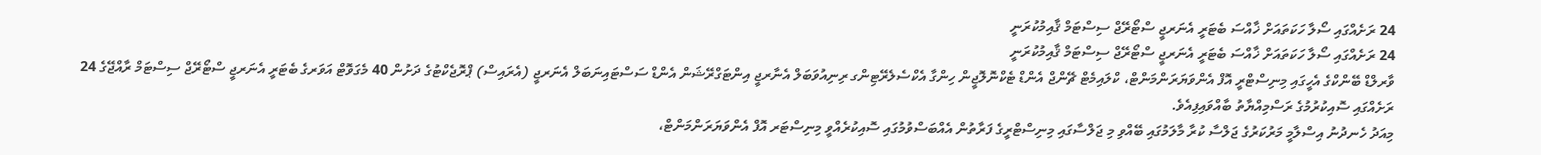24 ރަށެއްގައި ސޯލާ ހަކަތައަށް ޚާއްސަ ބެޓަރީ އެނަރޖީ ސްޓޯރޭޖް ސިސްޓަމް ޤާއިމުކުރަނީ
24 ރަށެއްގައި ސޯލާ ހަކަތައަށް ޚާއްސަ ބެޓަރީ އެނަރޖީ ސްޓޯރޭޖް ސިސްޓަމް ޤާއިމުކުރަނީ
ވާރލްޑް ބޭންކްގެ އެހީގައި މިނިސްޓްރީ އޮފް އެންވަޔަރަންމަންޓް، ކްލައިމެޓް ޗޭންޖް އެންޑް ޓެކްނޮލޮޖީން ހިންގާ އެކްސެލެރޭޓިންގ ރިނިއުވަބަލް އެނާރޖީ އިންޓަގްރޭޝަން އެންޑް ސަސްޓައިނަބަލް އެނަރޖީ (އެރައިސް) ޕްރޮޖެކްޓުގެ ދަށުން 40 މެގަވޮޓް އަވަރގެ ބެޓަރީ އެނަރޖީ ސްޓޯރޭޖް ސިސްޓަމް ރާއްޖޭގެ 24 ރަށެއްގައި ސޮއިކުރުމުގެ ރަސްމިއްޔާތު ބާއްވައިފިއެވެ.
މިއަދު ހެނދުނު އިސްލާމީ މަރުކަރުގެ ޖަލްސާ ކުރާ މާލަމުގައި ބޭއްވި މި ޖަލްސާގައި މިނިސްޓްރީގެ ފަރާތުން އެއްބަސްވުމުގައި ސޮއިކުރެއްވީ މިނިސްޓަރ އޮފް އެންވަޔަރަންމަންޓް،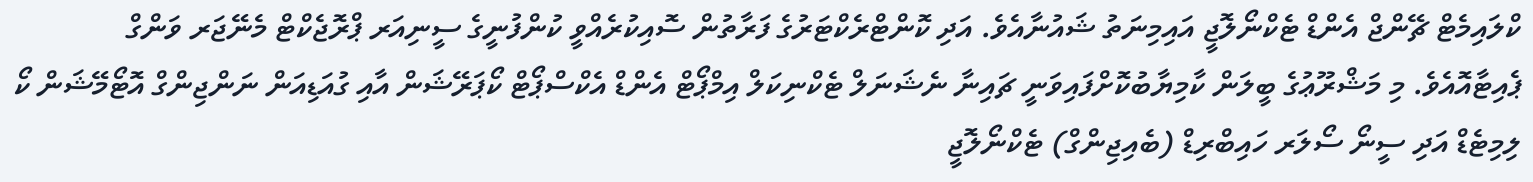ކްލައިމެޓް ޗޭންޖް އެންޑް ޓެކްނޯލޮޖީ އައިމިނަތު ޝައުނާއެވެ. އަދި ކޮންޓްރެކްޓަރުގެ ފަރާތުން ސޮއިކުރެއްވީ ކުންފުނީގެ ސީނިއަރ ޕްރޮޖެކްޓް މެނޭޖަރ ވަންގް ޕެއިޓާއޮއެވެ. މި މަޝްރޫޢުގެ ބީލަން ކާމިޔާބުކޮށްފައިވަނީ ޗައިނާ ނެޝަނަލް ޓެކްނިކަލް އިމްޕޯޓް އެންޑް އެކްސްޕޯޓް ކޯޕަރޭޝަން އާއި ގުއަޑިއަން ނަންޖިންގް އޮޓޯމޭޝަން ކޯ ލިމިޓެޑް އަދި ސީނޯ ސޯލަރ ހައިބްރިޑް (ބެއިޖިންގް) ޓެކްނޯލޮޖީ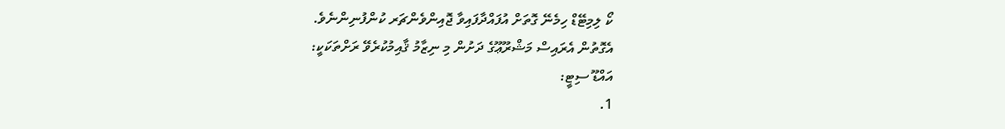ކޯ ލިމިޓޭޑް ހިމެނޭ ގޮތަށް އުފައްދާފައިވާ ޖޮއިންވެންޗަރ ކުންފުނިންނެވެ.
އެގޮތުން އެރައިސް މަޝްރޫޢޫގެ ދަށުން މި ނިޒާމު ޤާއިމުކުރެވޭ ރަށްތަކަކީ:
އައްޑޫ ސިޓީ:
1.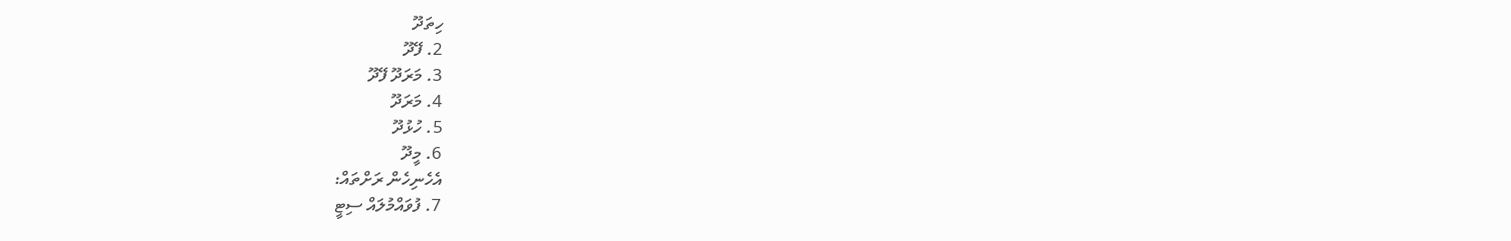ހިތަދޫ
2. ފޭދޫ
3. މަރަދޫ ފޭދޫ
4. މަރަދޫ
5. ހުޅުދޫ
6. މީދޫ
އެހެނިހެން ރަށްތައް:
7. ފުވައްމުލައް ސިޓީ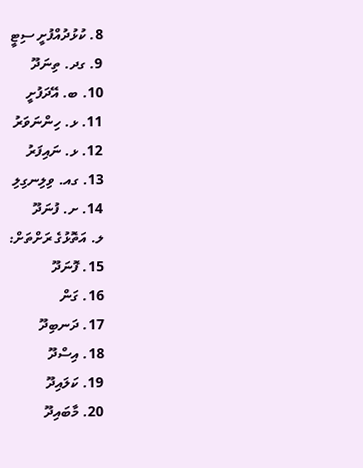8. ކުޅުދުއްފުށީ ސިޓީ
9. ގދ. ތިނަދޫ
10. ބ. އޭދަފުށީ
11. ޅ. ހިންނަވަރު
12. ޅ. ނައިފަރު
13. ގއ. ވިލިނގިލި
14. ށ. ފުނަދޫ
ލ. އަތޮޅުގެ ރަށްތަށް:
15. ފޮނަދޫ
16. ގަން
17. ދަނބިދޫ
18. އިސްދޫ
19. ކަލައިދޫ
20. މާބައިދޫ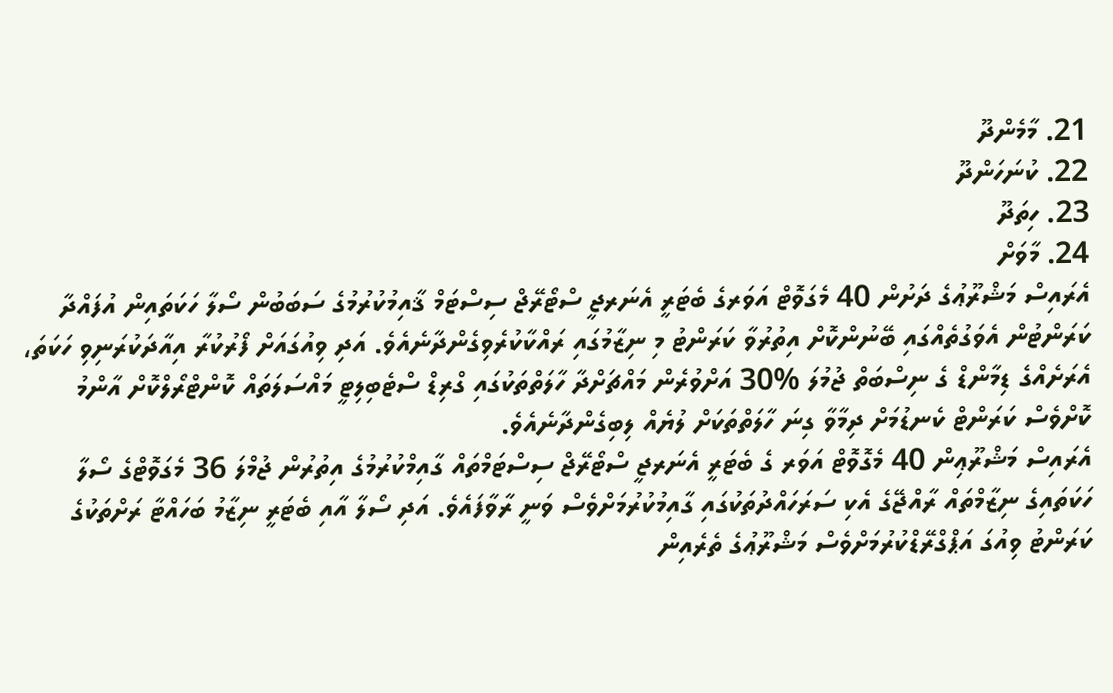21. މާމެންދޫ
22. ކުނަހަންދޫ
23. ހިތަދޫ
24. މާވަށް
އެރައިސް މަޝްރޫޢުގެ ދަށުން 40 މެގަވޮޓް އަވަރގެ ބެޓަރީ އެނަރޖީ ސްޓޯރޭޖް ސިސްޓަމް ޤާއިމުކުރުމުގެ ސަބަބުން ސޯލާ ހަކަތައިން އުފައްދާ ކަރަންޓުން އެވަގުތެއްގައި ބޭނުންކޮށް އިތުރުވާ ކަރަންޓު މި ނިޒާމުގައި ރައްކާކުރެވިގެންދާނެއެވެ. އަދި ވިއުގައަށް ފޯރުކުރާ އިއާދަކުރަނިވި ހަކަތަ، އެރަށެއްގެ ޑިމާންޑް ގެ ނިސްބަތް ޖުމުލަ %30 އަށްވުރެން މައްޗަށްދާ ހާލަތްތަކުގައި ގްރިޑް ސްޓެބިލިޓީ މައްސަލަތައް ކޮންޓްރޯލްކޮށް އާންމު ކޮށްވެސް ކަރަންޓް ކެނޑުމަށް ދިމާވާ ގިނަ ހާލަތްތަކަށް ލުޔެއް ލިބިގެންދާނެއެވެ.
އެރައިސް މަޝްރޫޢިން 40 މެގޮވޮޓް އަވަރ ގެ ބެޓަރީ އެނަރޖީ ސްޓޯރޭޖް ސިސްޓަމްތައް ގާއިމްކުރުމުގެ އިތުރުން ޖުމްލަ 36 މެގަވޮޓްގެ ސޯލާ ހަކަތައިގެ ނިޒާމްތައް ރާއްޖޭގެ އެކި ސަރަހައްދުތަކުގައި ގާއިމުކުރުމަށްވެސް ވަނީ ރާވާފައެވެ. އަދި ސޯލާ އާއި ބެޓަރީ ނިޒާމު ބަހައްޓާ ރަށްތަކުގެ ކަރަންޓު ވިއުގަ އަޕްގްރޭޑްކުރުމަށްވެސް މަޝްރޫޢުގެ ތެރެއިން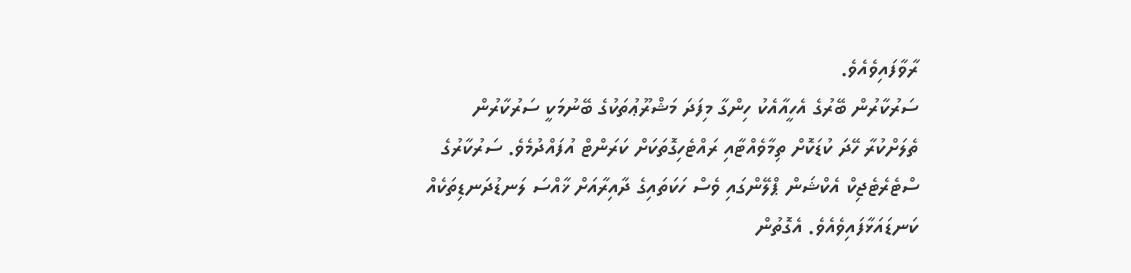ރާވާފައިވެއެވެ.
ސަރުކާރުން ބޭރުގެ އެހީއާއެކު ހިންގާ މިފަދަ މަޝްރޫޢުތަކުގެ ބޭނުމަކީ ސަރުކާރުން ތެލަށްކުރާ ހޭދަ ކުޑަކޮށް ތިމާވެއްޓާއި ރައްޓެހިގޮތަކަށް ކަރަންޓް އުފައްދުމެވެ. ސަރުކާރުގެ ސްޓެރެޓެޖިކް އެކްޝަން ޕްލޭންގައި ވެސް ހަކަތައިގެ ދާއިރާއަށް ޚާއްސަ ލަނޑުދަނޑިތަކެއް ކަނޑައަޅާފައިވެއެވެ. އެގޮތުން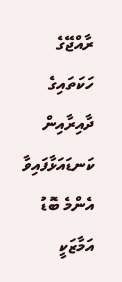ރާއްޖޭގެ ހަކަތައިގެ ދާއިރާއިން ކަނޑައަޅާފައިވާ އެންމެ ބޮޑު އަމާޒަކީ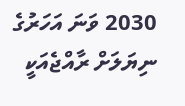2030 ވަނަ އަހަރުގެ ނިޔަލަށް ރާއްޖެއަކީ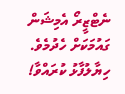ނެޓްޒީރޯ އެމިޝަން ގައުމަކަށް ހެދުމެވެ.
ހިޔާލުފާޅު ކުރައްވާ!